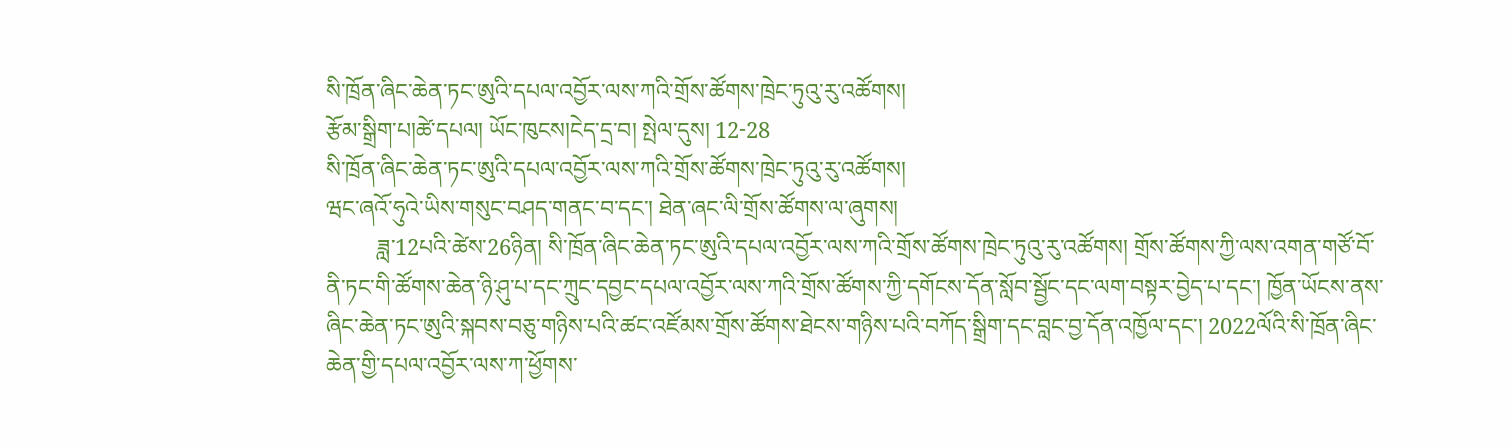སི་ཁྲོན་ཞིང་ཆེན་ཏང་ཨུའི་དཔལ་འབྱོར་ལས་ཀའི་གྲོས་ཚོགས་ཁྲེང་ཏུའུ་རུ་འཚོགས།
རྩོམ་སྒྲིག་པ།ཚེ་དཔལ། ཡོང་ཁུངས།ངེད་དྲ་བ། སྤེལ་དུས། 12-28
སི་ཁྲོན་ཞིང་ཆེན་ཏང་ཨུའི་དཔལ་འབྱོར་ལས་ཀའི་གྲོས་ཚོགས་ཁྲེང་ཏུའུ་རུ་འཚོགས།
ཝང་ཞའོ་ཧུའེ་ཡིས་གསུང་བཤད་གནང་བ་དང་། ཐེན་ཞང་ལི་གྲོས་ཚོགས་ལ་ཞུགས།
         ཟླ་12པའི་ཚེས་26ཉིན། སི་ཁྲོན་ཞིང་ཆེན་ཏང་ཨུའི་དཔལ་འབྱོར་ལས་ཀའི་གྲོས་ཚོགས་ཁྲེང་ཏུའུ་རུ་འཚོགས། གྲོས་ཚོགས་ཀྱི་ལས་འགན་གཙོ་བོ་ནི་ཏང་གི་ཚོགས་ཆེན་ཉི་ཤུ་པ་དང་ཀྲུང་དབྱང་དཔལ་འབྱོར་ལས་ཀའི་གྲོས་ཚོགས་ཀྱི་དགོངས་དོན་སློབ་སྦྱོང་དང་ལག་བསྟར་བྱེད་པ་དང་། ཁྱོན་ཡོངས་ནས་ཞིང་ཆེན་ཏང་ཨུའི་སྐབས་བཅུ་གཉིས་པའི་ཚང་འཛོམས་གྲོས་ཚོགས་ཐེངས་གཉིས་པའི་བཀོད་སྒྲིག་དང་བླང་བྱ་དོན་འཁྱོལ་དང་། 2022ལོའི་སི་ཁྲོན་ཞིང་ཆེན་གྱི་དཔལ་འབྱོར་ལས་ཀ་ཕྱོགས་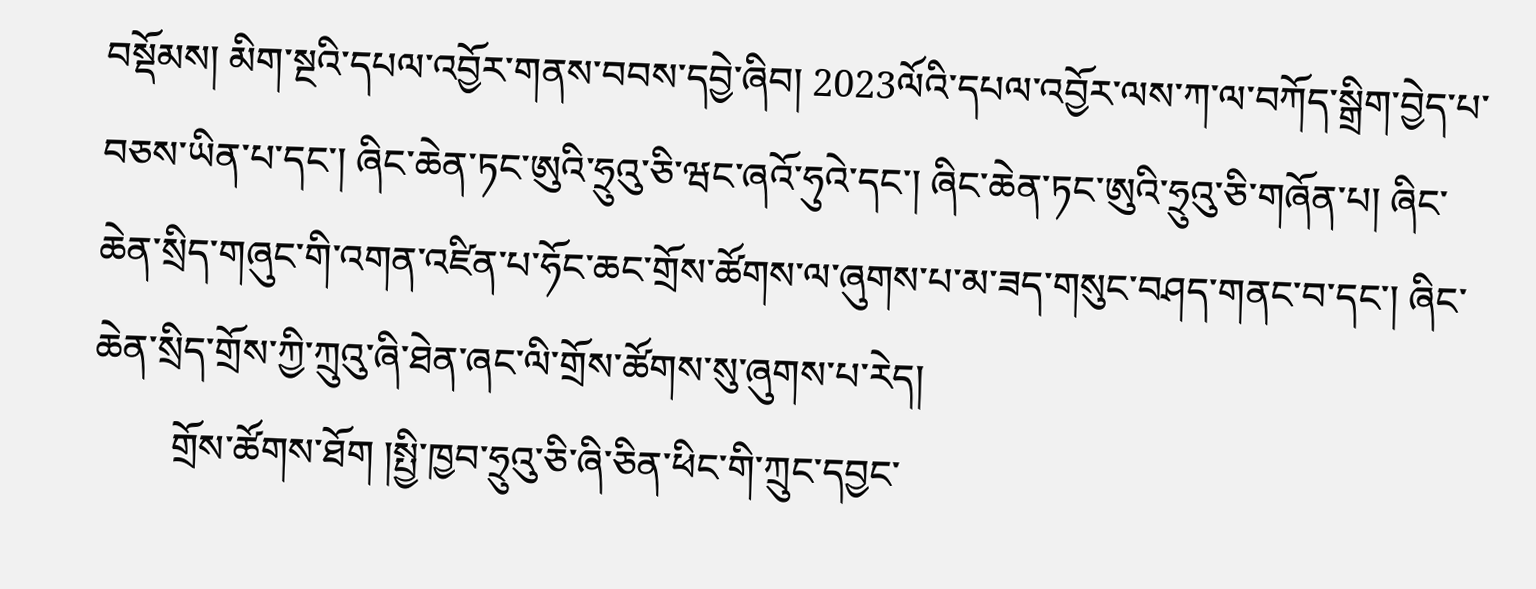བསྡོམས། མིག་སྔའི་དཔལ་འབྱོར་གནས་བབས་དབྱེ་ཞིབ། 2023ལོའི་དཔལ་འབྱོར་ལས་ཀ་ལ་བཀོད་སྒྲིག་བྱེད་པ་བཅས་ཡིན་པ་དང་། ཞིང་ཆེན་ཏང་ཨུའི་ཧྲུའུ་ཅི་ཝང་ཞའོ་ཧུའེ་དང་། ཞིང་ཆེན་ཏང་ཨུའི་ཧྲུའུ་ཅི་གཞོན་པ། ཞིང་ཆེན་སྲིད་གཞུང་གི་འགན་འཛིན་པ་ཧོང་ཆང་གྲོས་ཚོགས་ལ་ཞུགས་པ་མ་ཟད་གསུང་བཤད་གནང་བ་དང་། ཞིང་ཆེན་སྲིད་གྲོས་ཀྱི་ཀྲུའུ་ཞི་ཐེན་ཞང་ལི་གྲོས་ཚོགས་སུ་ཞུགས་པ་རེད།
        གྲོས་ཚོགས་ཐོག །སྤྱི་ཁྱབ་ཧྲུའུ་ཅི་ཞི་ཅིན་ཕིང་གི་ཀྲུང་དབྱང་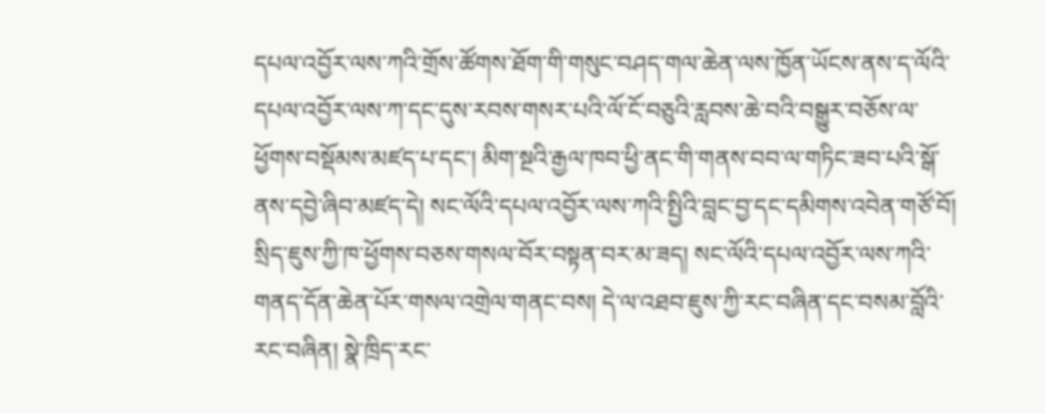དཔལ་འབྱོར་ལས་ཀའི་གྲོས་ཚོགས་ཐོག་གི་གསུང་བཤད་གལ་ཆེན་ལས་ཁྱོན་ཡོངས་ནས་ད་ལོའི་དཔལ་འབྱོར་ལས་ཀ་དང་དུས་རབས་གསར་པའི་ལོ་ངོ་བཅུའི་རླབས་ཆེ་བའི་བསྒྱུར་བཅོས་ལ་ཕྱོགས་བསྡོམས་མཛད་པ་དང་། མིག་སྔའི་རྒྱལ་ཁབ་ཕྱི་ནང་གི་གནས་བབ་ལ་གཏིང་ཟབ་པའི་སྒོ་ནས་དབྱེ་ཞིབ་མཛད་དེ། སང་ལོའི་དཔལ་འབྱོར་ལས་ཀའི་སྤྱིའི་བླང་བྱ་དང་དམིགས་འབེན་གཙོ་བོ། སྲིད་ཇུས་ཀྱི་ཁ་ཕྱོགས་བཅས་གསལ་བོར་བསྟན་བར་མ་ཟད། སང་ལོའི་དཔལ་འབྱོར་ལས་ཀའི་གནད་དོན་ཆེན་པོར་གསལ་འགྲེལ་གནང་བས། དེ་ལ་འཐབ་ཇུས་ཀྱི་རང་བཞིན་དང་བསམ་བློའི་རང་བཞིན། སྣེ་ཁྲིད་རང་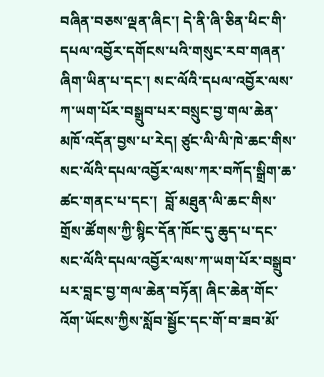བཞིན་བཅས་ལྡན་ཞིང་། དེ་ནི་ཞི་ཅིན་ཕིང་གི་དཔལ་འབྱོར་དགོངས་པའི་གསུང་རབ་གཞན་ཞིག་ཡིན་པ་དང་། སང་ལོའི་དཔལ་འབྱོར་ལས་ཀ་ཡག་པོར་བསྒྲུབ་པར་བསྲུང་བྱ་གལ་ཆེན་མཁོ་འདོན་བྱས་པ་རེད། ཙུང་ལི་ལི་ཁེ་ཆང་གིས་སང་ལོའི་དཔལ་འབྱོར་ལས་ཀར་བཀོད་སྒྲིག་ཆ་ཚང་གནང་པ་དང་།  བློ་མཐུན་ལི་ཆང་གིས་གྲོས་ཚོགས་ཀྱི་སྙིང་དོན་ཁོང་དུ་ཆུད་པ་དང་སང་ལོའི་དཔལ་འབྱོར་ལས་ཀ་ཡག་པོར་བསྒྲུབ་པར་བླང་བྱ་གལ་ཆེན་བཏོན། ཞིང་ཆེན་གོང་འོག་ཡོངས་ཀྱིས་སློབ་སྦྱོང་དང་གོ་བ་ཟབ་མོ་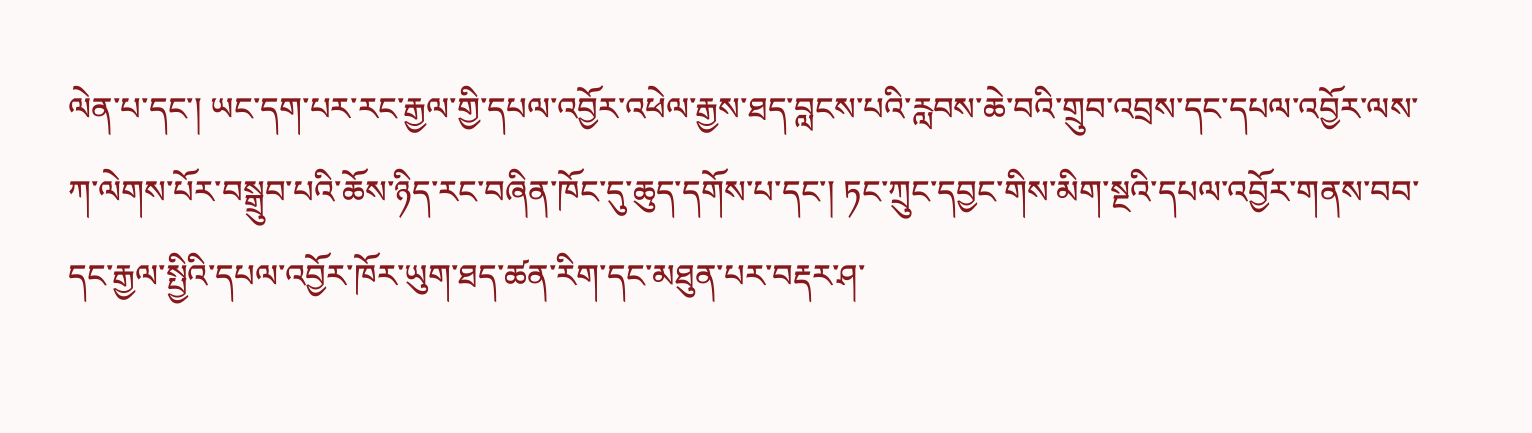ལེན་པ་དང་། ཡང་དག་པར་རང་རྒྱལ་གྱི་དཔལ་འབྱོར་འཕེལ་རྒྱས་ཐད་བླངས་པའི་རླབས་ཆེ་བའི་གྲུབ་འབྲས་དང་དཔལ་འབྱོར་ལས་ཀ་ལེགས་པོར་བསྒྲུབ་པའི་ཆོས་ཉིད་རང་བཞིན་ཁོང་དུ་ཆུད་དགོས་པ་དང་། ཏང་ཀྲུང་དབྱང་གིས་མིག་སྔའི་དཔལ་འབྱོར་གནས་བབ་དང་རྒྱལ་སྤྱིའི་དཔལ་འབྱོར་ཁོར་ཡུག་ཐད་ཚན་རིག་དང་མཐུན་པར་བརྡར་ཤ་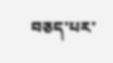བཅད་པར་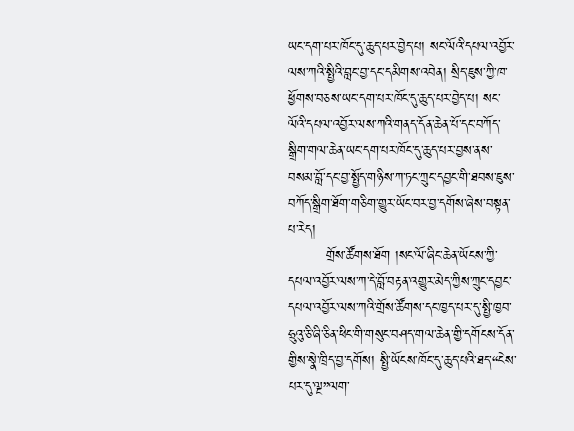ཡང་དག་པར་ཁོང་དུ་ཆུད་པར་བྱེད་པ། སང་ལོའི་དཔལ་འབྱོར་ལས་ཀའི་སྤྱིའི་བླང་བྱ་དང་དམིགས་འབེན། སྲིད་ཇུས་ཀྱི་ཁ་ཕྱོགས་བཅས་ཡང་དག་པར་ཁོང་དུ་ཆུད་པར་བྱེད་པ། སང་ལོའི་དཔལ་འབྱོར་ལས་ཀའི་གནད་དོན་ཆེན་པོ་དང་བཀོད་སྒྲིག་གལ་ཆེན་ཡང་དག་པར་ཁོང་དུ་ཆུད་པར་བྱས་ནས་བསམ་བློ་དང་བྱ་སྤྱོད་གཉིས་ཀ་ཏང་ཀྲུང་དབྱང་གི་ཐབས་ཇུས་བཀོད་སྒྲིག་ཐོག་གཅིག་གྱུར་ཡོང་བར་བྱ་དགོས་ཞེས་བསྟན་པ་རེད།
        གྲོས་ཚོགས་ཐོག །སང་ལོ་ཞིང་ཆེན་ཡོངས་ཀྱི་དཔལ་འབྱོར་ལས་ཀ་དེ་བློ་བརྟན་འགྱུར་མེད་ཀྱིས་ཀྲུང་དབྱང་དཔལ་འབྱོར་ལས་ཀའི་གྲོས་ཚོགས་དང་ཁྱད་པར་དུ་སྤྱི་ཁྱབ་ཧྲུའུ་ཅི་ཞི་ཅིན་ཕིང་གི་གསུང་བཤད་གལ་ཆེན་གྱི་དགོངས་དོན་གྱིས་སྣེ་ཁྲིད་བྱ་དགོས། སྤྱི་ཡོངས་ཁོང་དུ་ཆུད་པའི་ཐད་“ངེས་པར་དུ་ལྔ”ལག་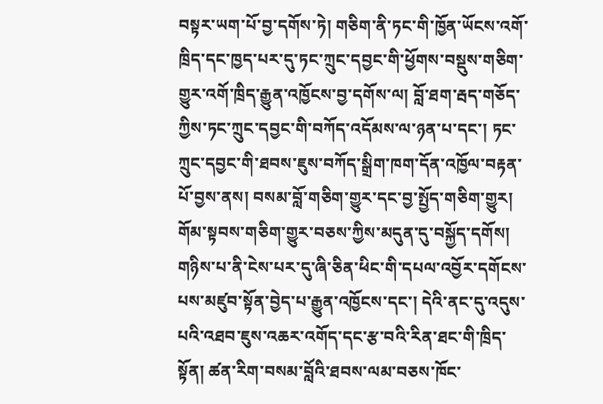བསྟར་ཡག་པོ་བྱ་དགོས་ཏེ། གཅིག་ནི་ཏང་གི་ཁྱོན་ཡོངས་འགོ་ཁྲིད་དང་ཁྱད་པར་དུ་ཏང་ཀྲུང་དབྱང་གི་ཕྱོགས་བསྡུས་གཅིག་གྱུར་འགོ་ཁྲིད་རྒྱུན་འཁྱོངས་བྱ་དགོས་ལ། བློ་ཐག་རྦད་གཅོད་ཀྱིས་ཏང་ཀྲུང་དབྱང་གི་བཀོད་འདོམས་ལ་ཉན་པ་དང་། ཏང་ཀྲུང་དབྱང་གི་ཐབས་ཇུས་བཀོད་སྒྲིག་ཁག་དོན་འཁྱོལ་བརྟན་པོ་བྱས་ནས། བསམ་བློ་གཅིག་གྱུར་དང་བྱ་སྤྱོད་གཅིག་གྱུར། གོམ་སྟབས་གཅིག་གྱུར་བཅས་ཀྱིས་མདུན་དུ་བསྐྱོད་དགོས། གཉིས་པ་ནི་ངེས་པར་དུ་ཞི་ཅིན་ཕིང་གི་དཔལ་འབྱོར་དགོངས་པས་མཛུབ་སྟོན་བྱེད་པ་རྒྱུན་འཁྱོངས་དང་། དེའི་ནང་དུ་འདུས་པའི་འཐབ་ཇུས་འཆར་འགོད་དང་རྩ་བའི་རིན་ཐང་གི་ཁྲིད་སྟོན། ཚན་རིག་བསམ་བློའི་ཐབས་ལམ་བཅས་ཁོང་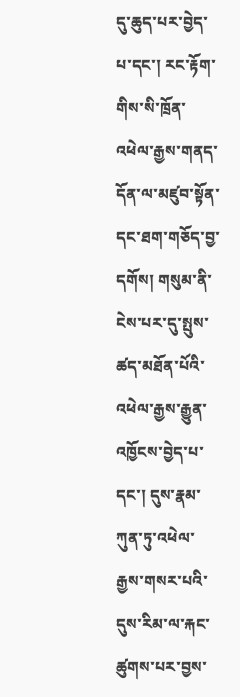དུ་ཆུད་པར་བྱེད་པ་དང་། རང་རྟོག་གིས་སི་ཁྲོན་འཕེལ་རྒྱས་གནད་དོན་ལ་མཛུབ་སྟོན་དང་ཐག་གཅོད་བྱ་དགོས། གསུམ་ནི་ངེས་པར་དུ་སྤུས་ཚད་མཐོན་པོའི་འཕེལ་རྒྱས་རྒྱུན་འཁྱོངས་བྱེད་པ་དང་། དུས་རྣམ་ཀུན་ཏུ་འཕེལ་རྒྱས་གསར་པའི་དུས་རིམ་ལ་རྐང་ཚུགས་པར་བྱས་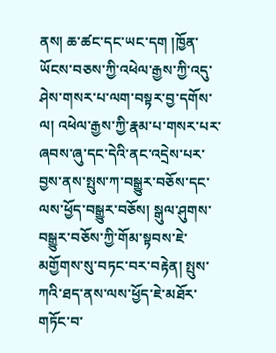ནས། ཆ་ཚང་དང་ཡང་དག །ཁྱོན་ཡོངས་བཅས་ཀྱི་འཕེལ་རྒྱས་ཀྱི་འདུ་ཤེས་གསར་པ་ལག་བསྟར་བྱ་དགོས་ལ། འཕེལ་རྒྱས་ཀྱི་རྣམ་པ་གསར་པར་ཞབས་ཞུ་དང་དེའི་ནང་འདྲེས་པར་བྱས་ནས་སྤུས་ཀ་བསྒྱུར་བཅོས་དང་ལས་ཕྱོད་བསྒྱུར་བཅོས། སྒུལ་ཤུགས་བསྒྱུར་བཅོས་ཀྱི་གོམ་སྟབས་ཇེ་མགྱོགས་སུ་བཏང་བར་བརྟེན། སྤུས་ཀའི་ཐད་ནས་ལས་ཕྱོད་ཇེ་མཐོར་གཏོང་བ་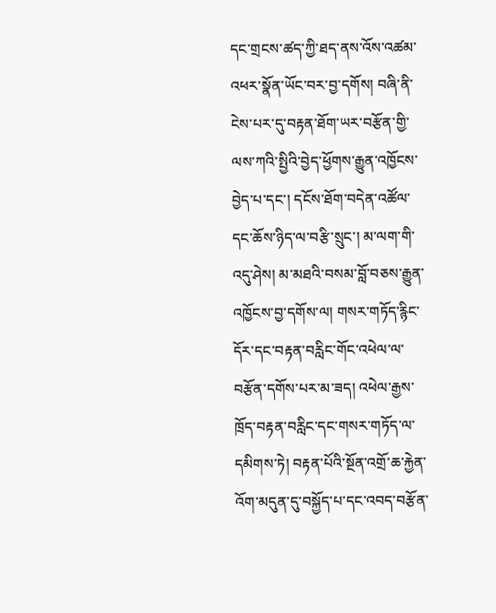དང་གྲངས་ཚད་ཀྱི་ཐད་ནས་འོས་འཚམ་འཕར་སྣོན་ཡོང་བར་བྱ་དགོས། བཞི་ནི་ངེས་པར་དུ་བརྟན་ཐོག་ཡར་བརྩོན་གྱི་ལས་ཀའི་སྤྱིའི་བྱེད་ཕྱོགས་རྒྱུན་འཁྱོངས་བྱེད་པ་དང་། དངོས་ཐོག་བདེན་འཚོལ་དང་ཆོས་ཉིད་ལ་བརྩི་སྲུང་། མ་ལག་གི་འདུ་ཤེས། མ་མཐའི་བསམ་བློ་བཅས་རྒྱུན་འཁྱོངས་བྱ་དགོས་ལ། གསར་གཏོད་རྙིང་དོར་དང་བརྟན་བརླིང་གོང་འཕེལ་ལ་བརྩོན་དགོས་པར་མ་ཟད། འཕེལ་རྒྱས་ཁྲོད་བརྟན་བརླིང་དང་གསར་གཏོད་ལ་དམིགས་ཏེ། བརྟན་པོའི་སྔོན་འགྲོ་ཆ་རྐྱེན་འོག་མདུན་དུ་བསྐྱོད་པ་དང་འབད་བརྩོན་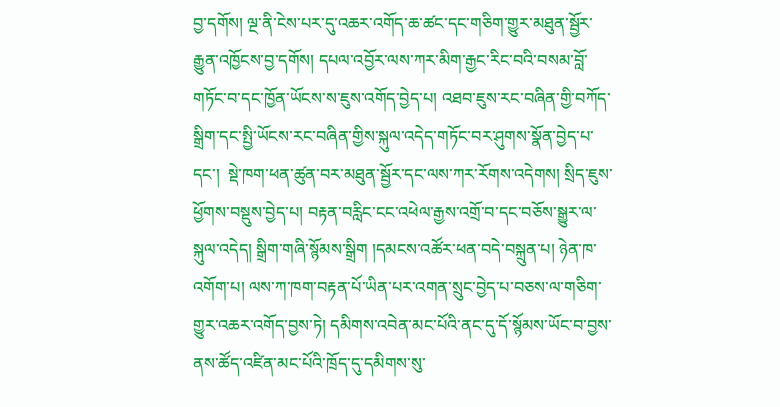བྱ་དགོས། ལྔ་ནི་ངེས་པར་དུ་འཆར་འགོད་ཆ་ཚང་དང་གཅིག་གྱུར་མཐུན་སྦྱོར་རྒྱུན་འཁྱོངས་བྱ་དགོས། དཔལ་འབྱོར་ལས་ཀར་མིག་རྒྱང་རིང་བའི་བསམ་བློ་གཏོང་བ་དང་ཁྱོན་ཡོངས་ས་ཇུས་འགོད་བྱེད་པ། འཐབ་ཇུས་རང་བཞིན་གྱི་བཀོད་སྒྲིག་དང་སྤྱི་ཡོངས་རང་བཞིན་གྱིས་སྐུལ་འདེད་གཏོང་བར་ཤུགས་སྣོན་བྱེད་པ་དང་།  སྡེ་ཁག་ཕན་ཚུན་བར་མཐུན་སྦྱོར་དང་ལས་ཀར་རོགས་འདེགས། སྲིད་ཇུས་ཕྱོགས་བསྡུས་བྱེད་པ། བརྟན་བརླིང་ངང་འཕེལ་རྒྱས་འགྲོ་བ་དང་བཅོས་སྒྱུར་ལ་སྐུལ་འདེད། སྒྲིག་གཞི་སྙོམས་སྒྲིག །དམངས་འཚོར་ཕན་བདེ་བསྐྲུན་པ། ཉེན་ཁ་འགོག་པ། ལས་ཀ་ཁག་བརྟན་པོ་ཡིན་པར་འགན་སྲུང་བྱེད་པ་བཅས་ལ་གཅིག་གྱུར་འཆར་འགོད་བྱས་ཏེ། དམིགས་འབེན་མང་པོའི་ནང་དུ་དོ་སྙོམས་ཡོང་བ་བྱས་ནས་ཚོད་འཛིན་མང་པོའི་ཁྲོད་དུ་དམིགས་སུ་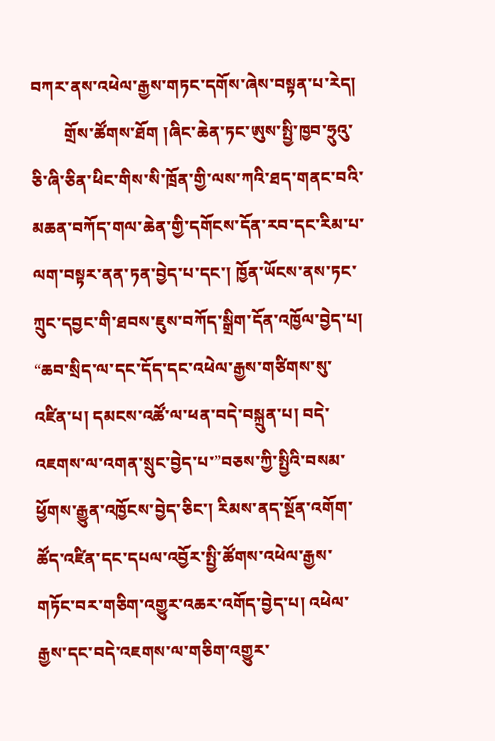བཀར་ནས་འཕེལ་རྒྱས་གཏང་དགོས་ཞེས་བསྟན་པ་རེད།
        གྲོས་ཚོགས་ཐོག །ཞིང་ཆེན་ཏང་ཨུས་སྤྱི་ཁྱབ་ཧྲུའུ་ཅི་ཞི་ཅིན་ཕིང་གིས་སི་ཁྲོན་གྱི་ལས་ཀའི་ཐད་གནང་བའི་མཆན་བཀོད་གལ་ཆེན་གྱི་དགོངས་དོན་རབ་དང་རིམ་པ་ལག་བསྟར་ནན་ཏན་བྱེད་པ་དང་། ཁྱོན་ཡོངས་ནས་ཏང་ཀྲུང་དབྱང་གི་ཐབས་ཇུས་བཀོད་སྒྲིག་དོན་འཁྱོལ་བྱེད་པ། “ཆབ་སྲིད་ལ་དང་དོད་དང་འཕེལ་རྒྱས་གཙིགས་སུ་འཛིན་པ། དམངས་འཚོ་ལ་ཕན་བདེ་བསྐྲུན་པ། བདེ་འཇགས་ལ་འགན་སྲུང་བྱེད་པ་”བཅས་ཀྱི་སྤྱིའི་བསམ་ཕྱོགས་རྒྱུན་འཁྱོངས་བྱེད་ཅིང་། རིམས་ནད་སྔོན་འགོག་ཚོད་འཛིན་དང་དཔལ་འབྱོར་སྤྱི་ཚོགས་འཕེལ་རྒྱས་གཏོང་བར་གཅིག་འགྱུར་འཆར་འགོད་བྱེད་པ། འཕེལ་རྒྱས་དང་བདེ་འཇགས་ལ་གཅིག་འགྱུར་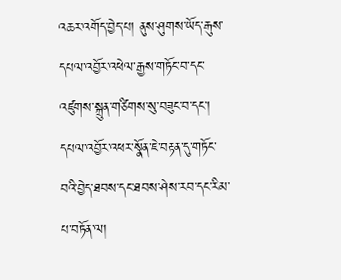འཆར་འགོད་བྱེད་པ། ནུས་ཤུགས་ཡོད་རྒུས་དཔལ་འབྱོར་འཕེལ་རྒྱས་གཏོང་བ་དང་འཛུགས་སྐྲུན་གཙིགས་སུ་བཟུང་བ་དང་། དཔལ་འབྱོར་འཕར་སྣོན་ཇེ་བརྟན་དུ་གཏོང་བའི་བྱེད་ཐབས་དང་ཐབས་ཤེས་རབ་དང་རིམ་པ་བཏོན་ལ།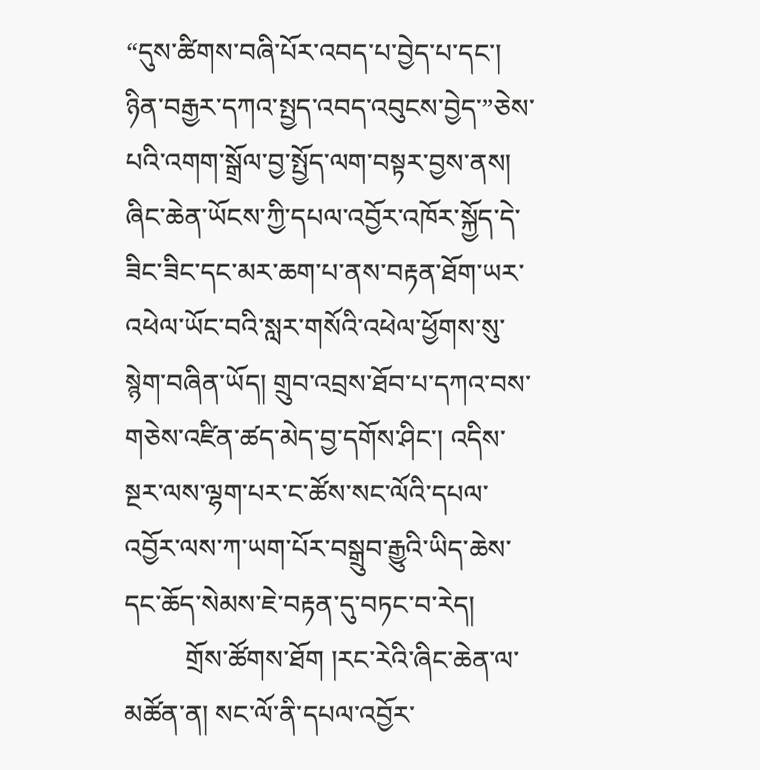“དུས་ཚིགས་བཞི་པོར་འབད་པ་བྱེད་པ་དང་། ཉིན་བརྒྱར་དཀའ་སྤྱད་འབད་འབུངས་བྱེད་”ཅེས་པའི་འགག་སྒྲོལ་བྱ་སྤྱོད་ལག་བསྟར་བྱས་ནས། ཞིང་ཆེན་ཡོངས་ཀྱི་དཔལ་འབྱོར་འཁོར་སྐྱོད་དེ་ཟིང་ཟིང་དང་མར་ཆག་པ་ནས་བརྟན་ཐོག་ཡར་འཕེལ་ཡོང་བའི་སླར་གསོའི་འཕེལ་ཕྱོགས་སུ་སྙེག་བཞིན་ཡོད། གྲུབ་འབྲས་ཐོབ་པ་དཀའ་བས་གཅེས་འཛིན་ཚད་མེད་བྱ་དགོས་ཤིང་། འདིས་སྔར་ལས་ལྷག་པར་ང་ཚོས་སང་ལོའི་དཔལ་འབྱོར་ལས་ཀ་ཡག་པོར་བསྒྲུབ་རྒྱུའི་ཡིད་ཆེས་དང་ཆོད་སེམས་ཇེ་བརྟན་དུ་བཏང་བ་རེད།
         གྲོས་ཚོགས་ཐོག །རང་རེའི་ཞིང་ཆེན་ལ་མཚོན་ན། སང་ལོ་ནི་དཔལ་འབྱོར་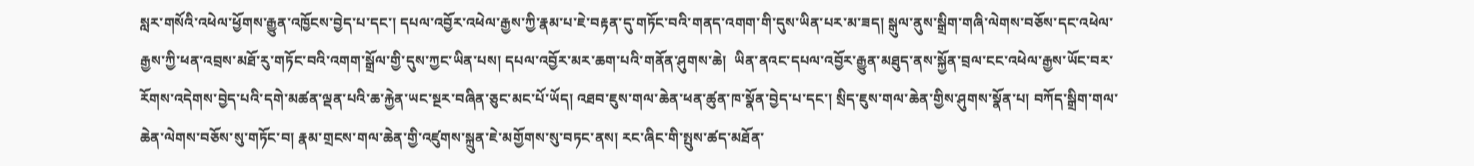སླར་གསོའི་འཕེལ་ཕྱོགས་རྒྱུན་འཁྱོངས་བྱེད་པ་དང་། དཔལ་འབྱོར་འཕེལ་རྒྱས་ཀྱི་རྣམ་པ་ཇེ་བརྟན་དུ་གཏོང་བའི་གནད་འགག་གི་དུས་ཡིན་པར་མ་ཟད། སྒུལ་ནུས་སྒྲིག་གཞི་ལེགས་བཅོས་དང་འཕེལ་རྒྱས་ཀྱི་ཕན་འབྲས་མཐོ་རུ་གཏོང་བའི་འགག་སྒྲོལ་གྱི་དུས་ཀྱང་ཡིན་པས། དཔལ་འབྱོར་མར་ཆག་པའི་གནོན་ཤུགས་ཆེ།  ཡིན་ནའང་དཔལ་འབྱོར་རྒྱུན་མཐུད་ནས་སྐྱོན་བྲལ་ངང་འཕེལ་རྒྱས་ཡོང་བར་རོགས་འདེགས་བྱེད་པའི་དགེ་མཚན་ལྡན་པའི་ཆ་རྐྱེན་ཡང་སྔར་བཞིན་ཅུང་མང་པོ་ཡོད། འཐབ་ཇུས་གལ་ཆེན་ཕན་ཚུན་ཁ་སྣོན་བྱེད་པ་དང་། སྲིད་ཇུས་གལ་ཆེན་གྱིས་ཤུགས་སྣོན་པ། བཀོད་སྒྲིག་གལ་ཆེན་ལེགས་བཅོས་སུ་གཏོང་བ། རྣམ་གྲངས་གལ་ཆེན་གྱི་འཛུགས་སྐྲུན་ཇེ་མགྱོགས་སུ་བཏང་ནས། རང་ཞིང་གི་སྤུས་ཚད་མཐོན་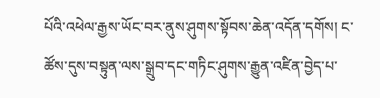པོའི་འཕེལ་རྒྱས་ཡོང་བར་ནུས་ཤུགས་སྟོབས་ཆེན་འདོན་དགོས། ང་ཚོས་དུས་བསྟུན་ལས་སྒྲུབ་དང་གཏིང་ཤུགས་རྒྱུན་འཛིན་བྱེད་པ་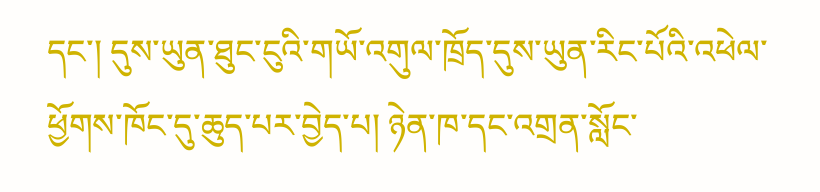དང་། དུས་ཡུན་ཐུང་ངུའི་གཡོ་འགུལ་ཁྲོད་དུས་ཡུན་རིང་པོའི་འཕེལ་ཕྱོགས་ཁོང་དུ་ཆུད་པར་བྱེད་པ། ཉེན་ཁ་དང་འགྲན་སློང་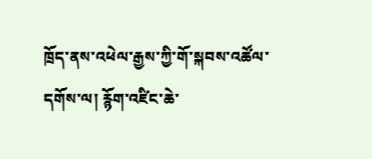ཁྲོད་ནས་འཕེལ་རྒྱས་ཀྱི་གོ་སྐབས་འཚོལ་དགོས་ལ། རྙོག་འཛིང་ཆེ་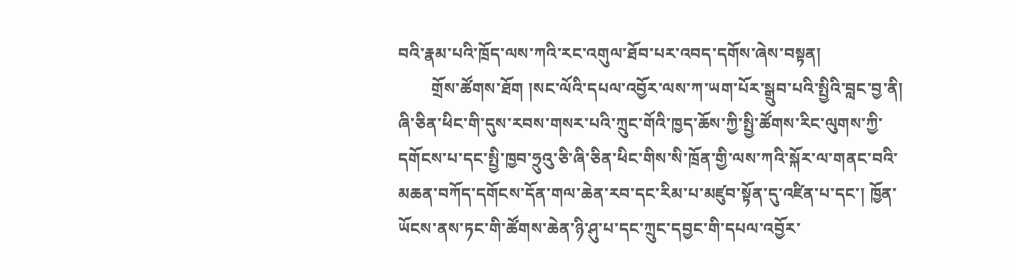བའི་རྣམ་པའི་ཁྲོད་ལས་ཀའི་རང་འགུལ་ཐོབ་པར་འབད་དགོས་ཞེས་བསྟན།
        གྲོས་ཚོགས་ཐོག །སང་ལོའི་དཔལ་འབྱོར་ལས་ཀ་ཡག་པོར་སྒྲུབ་པའི་སྤྱིའི་བླང་བྱ་ནི། ཞི་ཅིན་ཕིང་གི་དུས་རབས་གསར་པའི་ཀྲུང་གོའི་ཁྱད་ཆོས་ཀྱི་སྤྱི་ཚོགས་རིང་ལུགས་ཀྱི་དགོངས་པ་དང་སྤྱི་ཁྱབ་ཧྲུའུ་ཅི་ཞི་ཅིན་ཕིང་གིས་སི་ཁྲོན་གྱི་ལས་ཀའི་སྐོར་ལ་གནང་བའི་མཆན་བཀོད་དགོངས་དོན་གལ་ཆེན་རབ་དང་རིམ་པ་མཛུབ་སྟོན་དུ་འཛིན་པ་དང་། ཁྱོན་ཡོངས་ནས་ཏང་གི་ཚོགས་ཆེན་ཉི་ཤུ་པ་དང་ཀྲུང་དབྱང་གི་དཔལ་འབྱོར་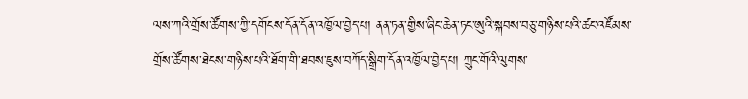ལས་ཀའི་གྲོས་ཚོགས་ཀྱི་དགོངས་དོན་དོན་འཁྱོལ་བྱེད་པ། ནན་ཏན་གྱིས་ཞིང་ཆེན་ཏང་ཨུའི་སྐབས་བཅུ་གཉིས་པའི་ཚང་འཛོམས་གྲོས་ཚོགས་ཐེངས་གཉིས་པའི་ཐོག་གི་ཐབས་ཇུས་བཀོད་སྒྲིག་དོན་འཁྱོལ་བྱེད་པ། ཀྲུང་གོའི་ལུགས་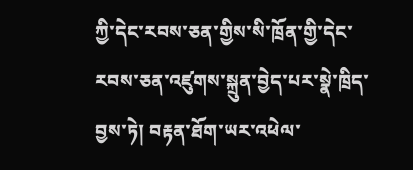ཀྱི་དེང་རབས་ཅན་གྱིས་སི་ཁྲོན་གྱི་དེང་རབས་ཅན་འཛུགས་སྐྲུན་བྱེད་པར་སྣེ་ཁྲིད་བྱས་ཏེ། བརྟན་ཐོག་ཡར་འཕེལ་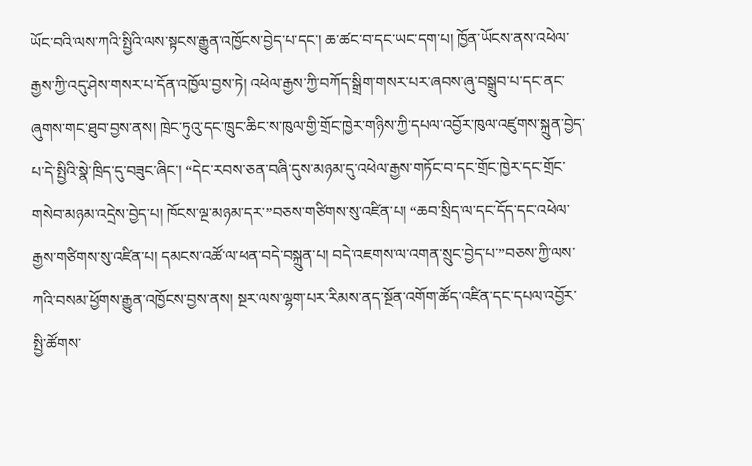ཡོང་བའི་ལས་ཀའི་སྤྱིའི་ལས་སྟངས་རྒྱུན་འཁྱོངས་བྱེད་པ་དང་། ཆ་ཚང་བ་དང་ཡང་དག་པ། ཁྱོན་ཡོངས་ནས་འཕེལ་རྒྱས་ཀྱི་འདུ་ཤེས་གསར་པ་དོན་འཁྱོལ་བྱས་ཏེ། འཕེལ་རྒྱས་ཀྱི་བཀོད་སྒྲིག་གསར་པར་ཞབས་ཞུ་བསྒྲུབ་པ་དང་ནང་ཞུགས་གང་ཐུབ་བྱས་ནས། ཁྲེང་ཏུའུ་དང་ཁྲུང་ཆིང་ས་ཁུལ་གྱི་གྲོང་ཁྱེར་གཉིས་ཀྱི་དཔལ་འབྱོར་ཁུལ་འཛུགས་སྐྲུན་བྱེད་པ་དེ་སྤྱིའི་སྣེ་ཁྲིད་དུ་བཟུང་ཞིང་། “དེང་རབས་ཅན་བཞི་དུས་མཉམ་དུ་འཕེལ་རྒྱས་གཏོང་བ་དང་གྲོང་ཁྱེར་དང་གྲོང་གསེབ་མཉམ་འདྲེས་བྱེད་པ། ཁོངས་ལྔ་མཉམ་དར་”བཅས་གཙིགས་སུ་འཛིན་པ། “ཆབ་སྲིད་ལ་དང་དོད་དང་འཕེལ་རྒྱས་གཙིགས་སུ་འཛིན་པ། དམངས་འཚོ་ལ་ཕན་བདེ་བསྐྲུན་པ། བདེ་འཇགས་ལ་འགན་སྲུང་བྱེད་པ་”བཅས་ཀྱི་ལས་ཀའི་བསམ་ཕྱོགས་རྒྱུན་འཁྱོངས་བྱས་ནས། སྔར་ལས་ལྷག་པར་རིམས་ནད་སྔོན་འགོག་ཚོད་འཛིན་དང་དཔལ་འབྱོར་སྤྱི་ཚོགས་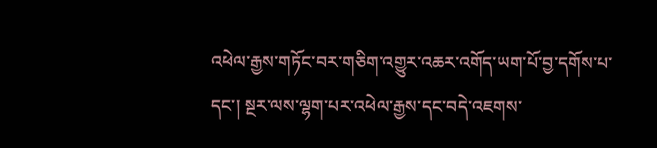འཕེལ་རྒྱས་གཏོང་བར་གཅིག་འགྱུར་འཆར་འགོད་ཡག་པོ་བྱ་དགོས་པ་དང་། སྔར་ལས་ལྷག་པར་འཕེལ་རྒྱས་དང་བདེ་འཇགས་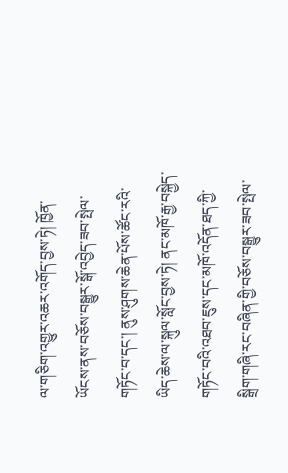ལ་གཅིག་འགྱུར་འཆར་འགོད་བྱས་ཏེ། ཁྱོན་ཡོངས་ནས་བཅོས་བསྒྱུར་སྒོ་འབྱེད་ཟབ་སྤེལ་གཏོང་བ་དང་། ནུས་ཤུགས་ཆེན་པོས་ཚོང་རའི་ཡིད་ཆེས་ལ་སྐུལ་སློང་བྱས་ཏེ། ནང་མཁོ་རྒྱ་བསྐྱེད་གཏོང་བའི་འཐབ་ཇུས་དང་མཁོ་འདོན་ཐད་ཀྱི་སྒྲིག་གཞི་རང་བཞིན་གྱི་བཅོས་བསྒྱུར་ཟབ་སྤེལ་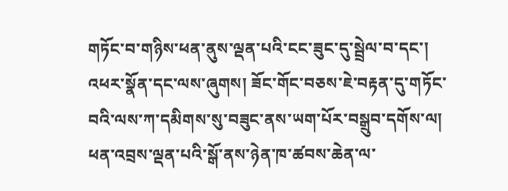གཏོང་བ་གཉིས་ཕན་ནུས་ལྡན་པའི་ངང་ཟུང་དུ་སྦྲེལ་བ་དང་། འཕར་སྣོན་དང་ལས་ཞུགས། ཟོང་གོང་བཅས་ཇེ་བརྟན་དུ་གཏོང་བའི་ལས་ཀ་དམིགས་སུ་བཟུང་ནས་ཡག་པོར་བསྒྲུབ་དགོས་ལ། ཕན་འབྲས་ལྡན་པའི་སྒོ་ནས་ཉེན་ཁ་ཚབས་ཆེན་ལ་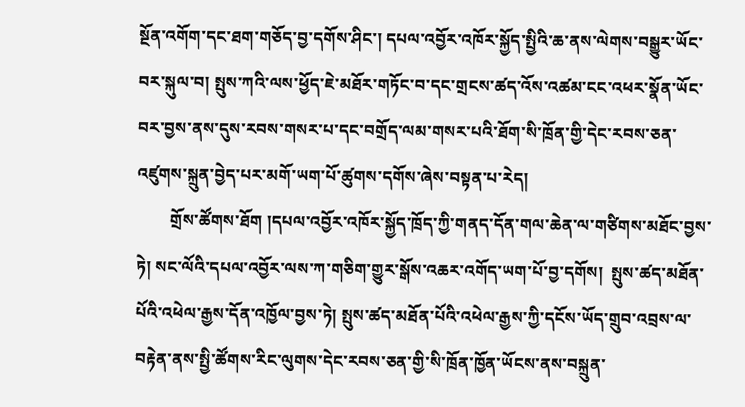སྔོན་འགོག་དང་ཐག་གཅོད་བྱ་དགོས་ཤིང་། དཔལ་འབྱོར་འཁོར་སྐྱོད་སྤྱིའི་ཆ་ནས་ལེགས་བསྒྱུར་ཡོང་བར་སྐུལ་བ། སྤུས་ཀའི་ལས་ཕྱོད་ཇེ་མཐོར་གཏོང་བ་དང་གྲངས་ཚད་འོས་འཚམ་ངང་འཕར་སྣོན་ཡོང་བར་བྱས་ནས་དུས་རབས་གསར་པ་དང་བགྲོད་ལམ་གསར་པའི་ཐོག་སི་ཁྲོན་གྱི་དེང་རབས་ཅན་འཛུགས་སྐྲུན་བྱེད་པར་མགོ་ཡག་པོ་ཚུགས་དགོས་ཞེས་བསྟན་པ་རེད།
        གྲོས་ཚོགས་ཐོག །དཔལ་འབྱོར་འཁོར་སྐྱོད་ཁྲོད་ཀྱི་གནད་དོན་གལ་ཆེན་ལ་གཙིགས་མཐོང་བྱས་ཏེ། སང་ལོའི་དཔལ་འབྱོར་ལས་ཀ་གཅིག་གྱུར་སྒོས་འཆར་འགོད་ཡག་པོ་བྱ་དགོས།  སྤུས་ཚད་མཐོན་པོའི་འཕེལ་རྒྱས་དོན་འཁྱོལ་བྱས་ཏེ། སྤུས་ཚད་མཐོན་པོའི་འཕེལ་རྒྱས་ཀྱི་དངོས་ཡོད་གྲུབ་འབྲས་ལ་བརྟེན་ནས་སྤྱི་ཚོགས་རིང་ལུགས་དེང་རབས་ཅན་གྱི་སི་ཁྲོན་ཁྱོན་ཡོངས་ནས་བསྐྲུན་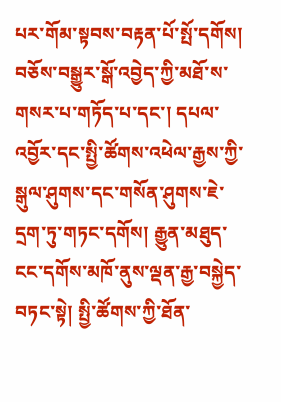པར་གོམ་སྟབས་བརྟན་པོ་སྤོ་དགོས། བཅོས་བསྒྱུར་སྒོ་འབྱེད་ཀྱི་མཐོ་ས་གསར་པ་གཏོད་པ་དང་། དཔལ་འབྱོར་དང་སྤྱི་ཚོགས་འཕེལ་རྒྱས་ཀྱི་སྒུལ་ཤུགས་དང་གསོན་ཤུགས་ཇེ་དྲག་ཏུ་གཏང་དགོས། རྒྱུན་མཐུད་ངང་དགོས་མཁོ་ནུས་ལྡན་རྒྱ་བསྐྱེད་བཏང་སྟེ། སྤྱི་ཚོགས་ཀྱི་ཐོན་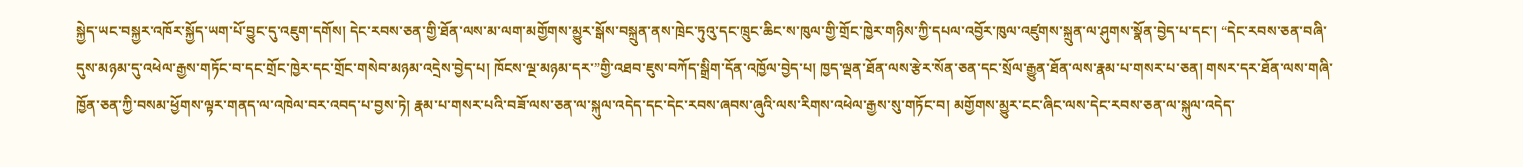སྐྱེད་ཡང་བསྐྱར་འཁོར་སྐྱོད་ཡག་པོ་བྱུང་དུ་འཇུག་དགོས། དེང་རབས་ཅན་གྱི་ཐོན་ལས་མ་ལག་མགྱོགས་མྱུར་སྒོས་བསྐྲུན་ནས་ཁྲེང་ཏུའུ་དང་ཁྲུང་ཆིང་ས་ཁུལ་གྱི་གྲོང་ཁྱེར་གཉིས་ཀྱི་དཔལ་འབྱོར་ཁུལ་འཛུགས་སྐྲུན་ལ་ཤུགས་སྣོན་བྱེད་པ་དང་། “དེང་རབས་ཅན་བཞི་དུས་མཉམ་དུ་འཕེལ་རྒྱས་གཏོང་བ་དང་གྲོང་ཁྱེར་དང་གྲོང་གསེབ་མཉམ་འདྲེས་བྱེད་པ། ཁོངས་ལྔ་མཉམ་དར་”གྱི་འཐབ་ཇུས་བཀོད་སྒྲིག་དོན་འཁྱོལ་བྱེད་པ། ཁྱད་ལྡན་ཐོན་ལས་རྩེར་སོན་ཅན་དང་སྲོལ་རྒྱུན་ཐོན་ལས་རྣམ་པ་གསར་པ་ཅན། གསར་དར་ཐོན་ལས་གཞི་ཁྱོན་ཅན་ཀྱི་བསམ་ཕྱོགས་ལྟར་གནད་ལ་འཁེལ་བར་འབད་པ་བྱས་ཏེ། རྣམ་པ་གསར་པའི་བཟོ་ལས་ཅན་ལ་སྐུལ་འདེད་དང་དེང་རབས་ཞབས་ཞུའི་ལས་རིགས་འཕེལ་རྒྱས་སུ་གཏོང་བ། མགྱོགས་མྱུར་ངང་ཞིང་ལས་དེང་རབས་ཅན་ལ་སྐུལ་འདེད་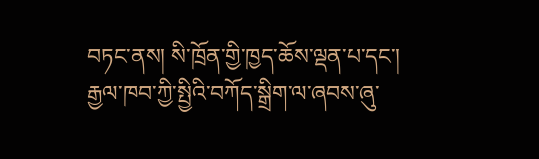བཏང་ནས། སི་ཁྲོན་གྱི་ཁྱད་ཆོས་ལྡན་པ་དང་། རྒྱལ་ཁབ་ཀྱི་སྤྱིའི་བཀོད་སྒྲིག་ལ་ཞབས་ཞུ་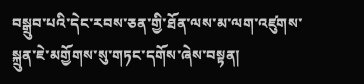བསྒྲུབ་པའི་དེང་རབས་ཅན་གྱི་ཐོན་ལས་མ་ལག་འཛུགས་སྐྲུན་ཇེ་མགྱོགས་སུ་གཏང་དགོས་ཞེས་བསྟན།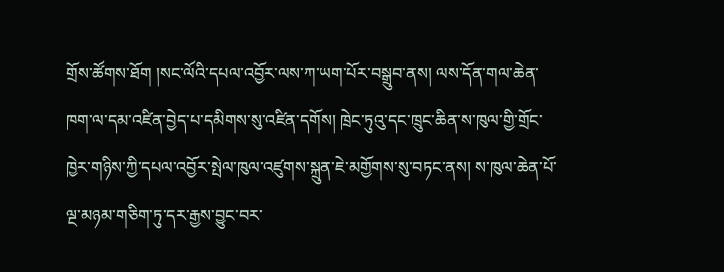གྲོས་ཚོགས་ཐོག །སང་ལོའི་དཔལ་འབྱོར་ལས་ཀ་ཡག་པོར་བསྒྲུབ་ནས། ལས་དོན་གལ་ཆེན་ཁག་ལ་དམ་འཛིན་བྱེད་པ་དམིགས་སུ་འཛིན་དགོས། ཁྲེང་ཏུའུ་དང་ཁྲུང་ཆིན་ས་ཁུལ་གྱི་གྲོང་ཁྱེར་གཉིས་ཀྱི་དཔལ་འབྱོར་སྤེལ་ཁུལ་འཛུགས་སྐྲུན་ཇེ་མགྱོགས་སུ་བཏང་ནས། ས་ཁུལ་ཆེན་པོ་ལྔ་མཉམ་གཅིག་ཏུ་དར་རྒྱས་བྱུང་བར་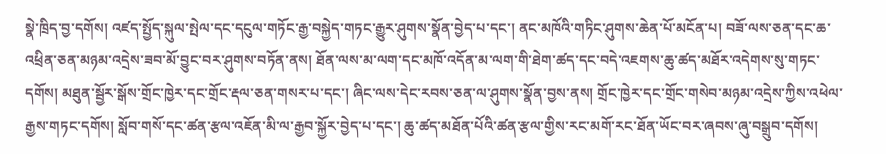སྣེ་ཁྲིད་བྱ་དགོས། འཛད་སྤྱོད་སྐུལ་སྤེལ་དང་དངུལ་གཏོང་རྒྱ་བསྐྱེད་གཏང་རྒྱུར་ཤུགས་སྣོན་བྱེད་པ་དང་། ནང་མཁོའི་གཏིང་ཤུགས་ཆེན་པོ་མངོན་པ། བཟོ་ལས་ཅན་དང་ཆ་འཕྲིན་ཅན་མཉམ་འདྲེས་ཟབ་མོ་བྱུང་བར་ཤུགས་བཏོན་ནས། ཐོན་ལས་མ་ལག་དང་མཁོ་འདོན་མ་ལག་གི་ཐེག་ཚད་དང་བདེ་འཇགས་ཆུ་ཚད་མཐོར་འདེགས་སུ་གཏང་དགོས། མཐུན་སྦྱོར་སྒོས་གྲོང་ཁྱེར་དང་གྲོང་རྡལ་ཅན་གསར་པ་དང་། ཞིང་ལས་དེང་རབས་ཅན་ལ་ཤུགས་སྣོན་བྱས་ནས། གྲོང་ཁྱེར་དང་གྲོང་གསེབ་མཉམ་འདྲེས་ཀྱིས་འཕེལ་རྒྱས་གཏང་དགོས། སློབ་གསོ་དང་ཚན་རྩལ་འཇོན་མི་ལ་རྒྱབ་སྐྱོར་བྱེད་པ་དང་། ཆུ་ཚད་མཐོན་པོའི་ཚན་རྩལ་གྱིས་རང་མགོ་རང་ཐོན་ཡོང་བར་ཞབས་ཞུ་བསྒྲུབ་དགོས།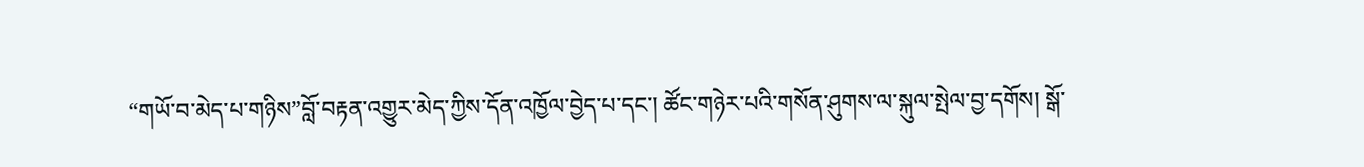“གཡོ་བ་མེད་པ་གཉིས”བློ་བརྟན་འགྱུར་མེད་ཀྱིས་དོན་འཁྱོལ་བྱེད་པ་དང་། ཚོང་གཉེར་པའི་གསོན་ཤུགས་ལ་སྐུལ་སྤེལ་བྱ་དགོས། སྒོ་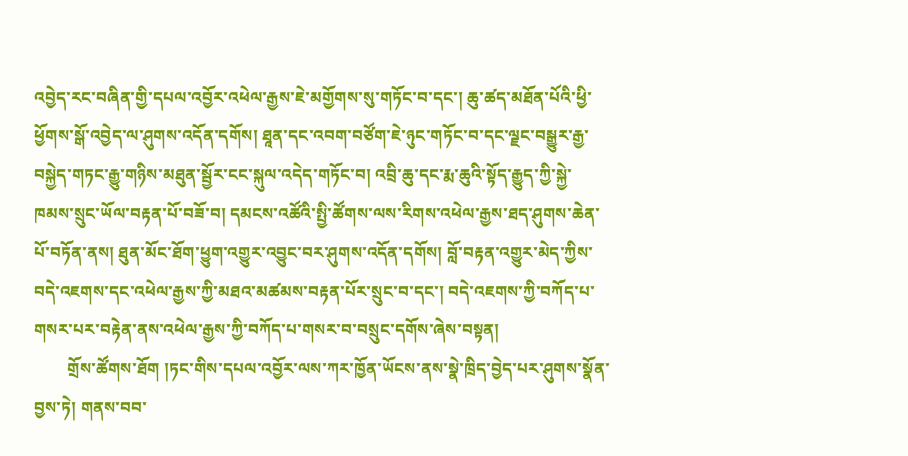འབྱེད་རང་བཞིན་གྱི་དཔལ་འབྱོར་འཕེལ་རྒྱས་ཇེ་མགྱོགས་སུ་གཏོང་བ་དང་། ཆུ་ཚད་མཐོན་པོའི་ཕྱི་ཕྱོགས་སྒོ་འབྱེད་ལ་ཤུགས་འདོན་དགོས། ཐཱན་དང་འབག་བཙོག་ཇེ་ཉུང་གཏོང་བ་དང་ལྗང་བསྒྱུར་རྒྱ་བསྐྱེད་གཏང་རྒྱུ་གཉིས་མཐུན་སྦྱོར་ངང་སྐུལ་འདེད་གཏོང་བ། འབྲི་ཆུ་དང་རྨ་ཆུའི་སྟོད་རྒྱུད་ཀྱི་སྐྱེ་ཁམས་སྲུང་ཡོལ་བརྟན་པོ་བཟོ་བ། དམངས་འཚོའི་སྤྱི་ཚོགས་ལས་རིགས་འཕེལ་རྒྱས་ཐད་ཤུགས་ཆེན་པོ་བཏོན་ནས། ཐུན་མོང་ཐོག་ཕྱུག་འགྱུར་འབྱུང་བར་ཤུགས་འདོན་དགོས། བློ་བརྟན་འགྱུར་མེད་ཀྱིས་བདེ་འཇགས་དང་འཕེལ་རྒྱས་ཀྱི་མཐའ་མཚམས་བརྟན་པོར་སྲུང་བ་དང་། བདེ་འཇགས་ཀྱི་བཀོད་པ་གསར་པར་བརྟེན་ནས་འཕེལ་རྒྱས་ཀྱི་བཀོད་པ་གསར་བ་བསྲུང་དགོས་ཞེས་བསྟན།
        གྲོས་ཚོགས་ཐོག །ཏང་གིས་དཔལ་འབྱོར་ལས་ཀར་ཁྱོན་ཡོངས་ནས་སྣེ་ཁྲིད་བྱེད་པར་ཤུགས་སྣོན་བྱས་ཏེ། གནས་བབ་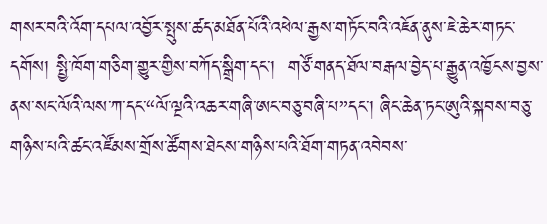གསར་བའི་འོག་དཔལ་འབྱོར་སྤུས་ཚད་མཐོན་པོའི་འཕེལ་རྒྱས་གཏོང་བའི་འཇོན་ནུས་ཇེ་ཆེར་གཏང་དགོས། སྤྱི་ཁོག་གཅིག་གྱུར་གྱིས་བཀོད་སྒྲིག་དང་།  གཙོ་གནད་ཐོལ་བརྒལ་བྱེད་པ་རྒྱུན་འཁྱོངས་བྱས་ནས་སང་ལོའི་ལས་ཀ་དང་“ལོ་ལྔའི་འཆར་གཞི་ཨང་བཅུ་བཞི་པ”དང་། ཞིང་ཆེན་ཏང་ཨུའི་སྐབས་བཅུ་གཉིས་པའི་ཚང་འཛོམས་གྲོས་ཚོགས་ཐེངས་གཉིས་པའི་ཐོག་གཏན་འབེབས་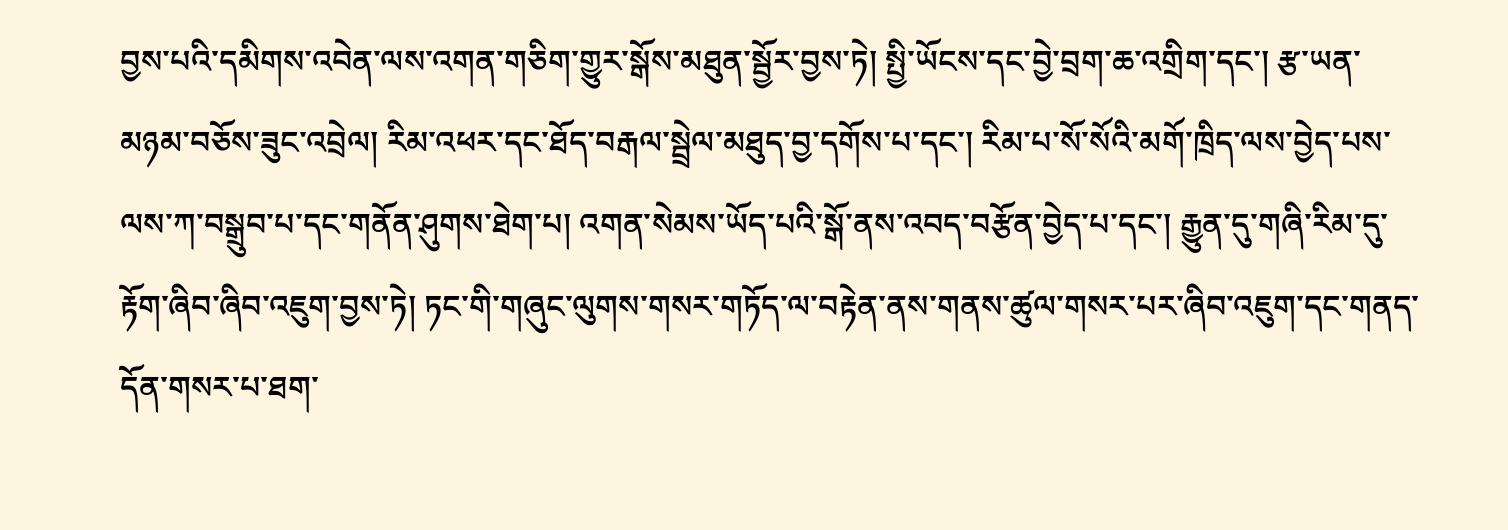བྱས་པའི་དམིགས་འབེན་ལས་འགན་གཅིག་གྱུར་སྒོས་མཐུན་སྦྱོར་བྱས་ཏེ། སྤྱི་ཡོངས་དང་བྱེ་བྲག་ཆ་འགྲིག་དང་། རྩ་ཡན་མཉམ་བཅོས་ཟུང་འབྲེལ། རིམ་འཕར་དང་ཐོད་བརྒལ་སྦྲེལ་མཐུད་བྱ་དགོས་པ་དང་། རིམ་པ་སོ་སོའི་མགོ་ཁྲིད་ལས་བྱེད་པས་ལས་ཀ་བསྒྲུབ་པ་དང་གནོན་ཤུགས་ཐེག་པ། འགན་སེམས་ཡོད་པའི་སྒོ་ནས་འབད་བརྩོན་བྱེད་པ་དང་། རྒྱུན་དུ་གཞི་རིམ་དུ་རྟོག་ཞིབ་ཞིབ་འཇུག་བྱས་ཏེ། ཏང་གི་གཞུང་ལུགས་གསར་གཏོད་ལ་བརྟེན་ནས་གནས་ཚུལ་གསར་པར་ཞིབ་འཇུག་དང་གནད་དོན་གསར་པ་ཐག་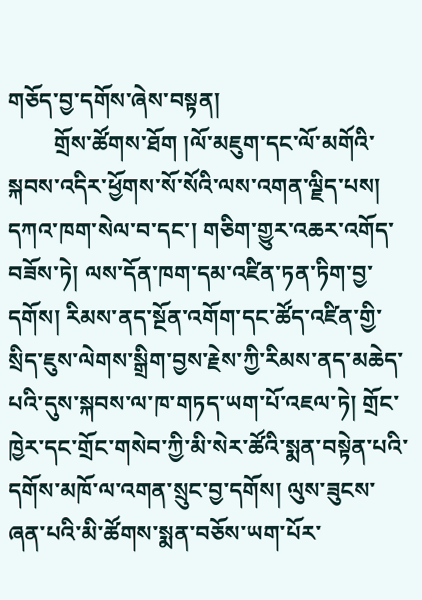གཅོད་བྱ་དགོས་ཞེས་བསྟན།
        གྲོས་ཚོགས་ཐོག །ལོ་མཇུག་དང་ལོ་མགོའི་སྐབས་འདིར་ཕྱོགས་སོ་སོའི་ལས་འགན་ལྗིད་པས། དཀའ་ཁག་སེལ་བ་དང་། གཅིག་གྱུར་འཆར་འགོད་བཟོས་ཏེ། ལས་དོན་ཁག་དམ་འཛིན་ཏན་ཏིག་བྱ་དགོས། རིམས་ནད་སྔོན་འགོག་དང་ཚོད་འཛིན་གྱི་སྲིད་ཇུས་ལེགས་སྒྲིག་བྱས་རྗེས་ཀྱི་རིམས་ནད་མཆེད་པའི་དུས་སྐབས་ལ་ཁ་གཏད་ཡག་པོ་འཇལ་ཏེ། གྲོང་ཁྱེར་དང་གྲོང་གསེབ་ཀྱི་མི་སེར་ཚོའི་སྨན་བསྟེན་པའི་དགོས་མཁོ་ལ་འགན་སྲུང་བྱ་དགོས། ལུས་ཟུངས་ཞན་པའི་མི་ཚོགས་སྨན་བཅོས་ཡག་པོར་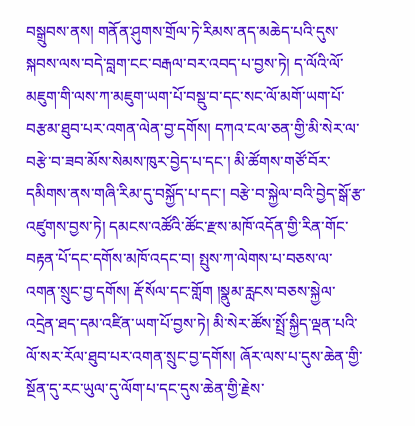བསྒྲུབས་ནས། གནོན་ཤུགས་གྲོལ་ཏེ་རིམས་ནད་མཆེད་པའི་དུས་སྐབས་ལས་བདེ་བླག་ངང་བརྒལ་བར་འབད་པ་བྱས་ཏེ། ད་ལོའི་ལོ་མཇུག་གི་ལས་ཀ་མཇུག་ཡག་པོ་བསྡུ་བ་དང་སང་ལོ་མགོ་ཡག་པོ་བརྩམ་ཐུབ་པར་འགན་ལེན་བྱ་དགོས། དཀའ་ངལ་ཅན་གྱི་མི་སེར་ལ་བརྩེ་བ་ཟབ་མོས་སེམས་ཁུར་བྱེད་པ་དང་། མི་ཚོགས་གཙོ་བོར་དམིགས་ནས་གཞི་རིམ་དུ་བསྐྱོད་པ་དང་། བརྩེ་བ་སྐྱེལ་བའི་བྱེད་སྒོ་རྩ་འཛུགས་བྱས་ཏེ། དམངས་འཚོའི་ཚོང་རྫས་མཁོ་འདོན་གྱི་རིན་གོང་བརྟན་པོ་དང་དགོས་མཁོ་འདང་བ། སྤུས་ཀ་ལེགས་པ་བཅས་ལ་འགན་སྲུང་བྱ་དགོས། རྡོ་སོལ་དང་གློག །སྣུམ་རླངས་བཅས་སྐྱེལ་འདྲེན་ཐད་དམ་འཛིན་ཡག་པོ་བྱས་ཏེ། མི་སེར་ཚོས་སྤྲོ་སྐྱིད་ལྡན་པའི་ལོ་སར་རོལ་ཐུབ་པར་འགན་སྲུང་བྱ་དགོས། ཞོར་ལས་པ་དུས་ཆེན་གྱི་སྔོན་དུ་རང་ཡུལ་དུ་ལོག་པ་དང་དུས་ཆེན་གྱི་རྗེས་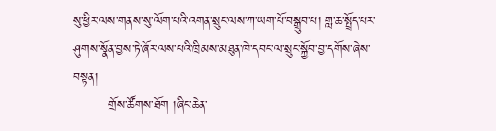སུ་ཕྱིར་ལས་གནས་སུ་ལོག་པའི་འགན་སྲུང་ལས་ཀ་ཡག་པོ་བསྒྲུབ་པ། གླ་ཆ་སྤྲོད་པར་ཤུགས་སྣོན་བྱས་ཏེ་ཞོར་ལས་པའི་ཁྲིམས་མཐུན་ཁེ་དབང་ལ་སྲུང་སྐྱོབ་བྱ་དགོས་ཞེས་བསྟན།
        གྲོས་ཚོགས་ཐོག །ཞིང་ཆེན་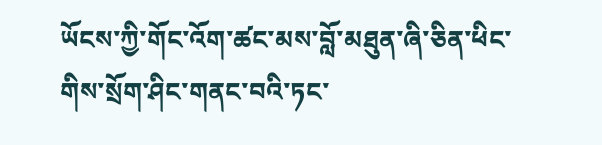ཡོངས་ཀྱི་གོང་འོག་ཚང་མས་བློ་མཐུན་ཞི་ཅིན་ཕིང་གིས་སྲོག་ཤིང་གནང་བའི་ཏང་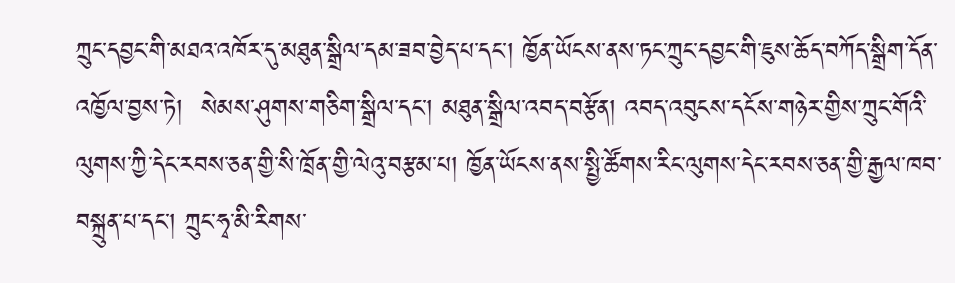ཀྲུང་དབྱང་གི་མཐའ་འཁོར་དུ་མཐུན་སྒྲིལ་དམ་ཟབ་བྱེད་པ་དང་། ཁྱོན་ཡོངས་ནས་ཏང་ཀྲུང་དབྱང་གི་ཇུས་ཆོད་བཀོད་སྒྲིག་དོན་འཁྱོལ་བྱས་ཏེ།  སེམས་ཤུགས་གཅིག་སྒྲིལ་དང་། མཐུན་སྒྲིལ་འབད་བརྩོན། འབད་འབུངས་དངོས་གཉེར་གྱིས་ཀྲུང་གོའི་ལུགས་ཀྱི་དེང་རབས་ཅན་གྱི་སི་ཁྲོན་གྱི་ལེའུ་བརྩམ་པ། ཁྱོན་ཡོངས་ནས་སྤྱི་ཚོགས་རིང་ལུགས་དེང་རབས་ཅན་གྱི་རྒྱལ་ཁབ་བསྐྲུན་པ་དང་། ཀྲུང་ཧྭ་མི་རིགས་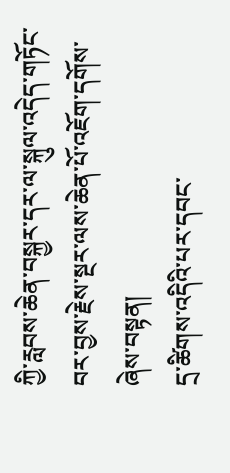ཀྱི་རླབས་ཆེན་བསྐྱར་དར་ལ་སྐུལ་འདེད་གཏོང་བར་བྱས་རྗེས་སྔར་ལས་ཆེན་པོ་འཇོག་དགོས་ཞེས་བསྟན།
དྲ་ཚིགས་འདིའི་པར་དབང་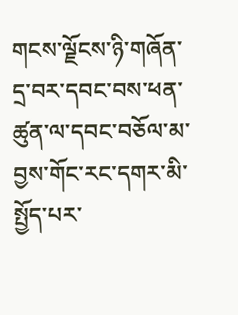གངས་ལྗོངས་ཉི་གཞོན་དྲ་བར་དབང་བས་ཕན་ཚུན་ལ་དབང་བཅོལ་མ་བྱས་གོང་རང་དགར་མི་སྤྱོད་པར་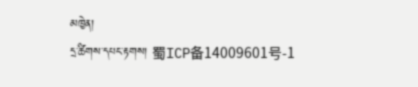མཁྱེན།
དྲ་ཚིགས་དཔང་རྟགས། 蜀ICP备14009601号-1